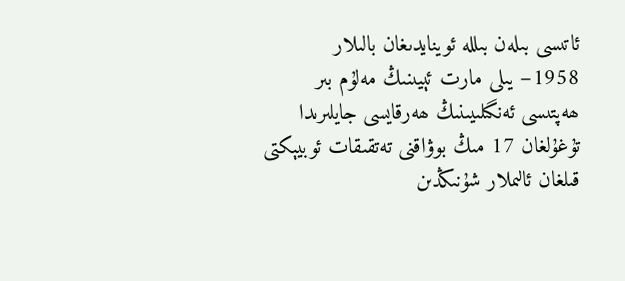ئاتىسى بىلەن بىللە ئوينايدىغان بالىلار
1958– يىلى مارت ئېيىنىڭ مەلۇم بىر ھەپتىسى ئەنگىلىيىنىڭ ھەرقايسى جايلىرىدا تۇغۇلغان 17 مىڭ بوۋاقنى تەتقىقات ئوبيېكتى قىلغان ئالىملار شۇنىڭدىن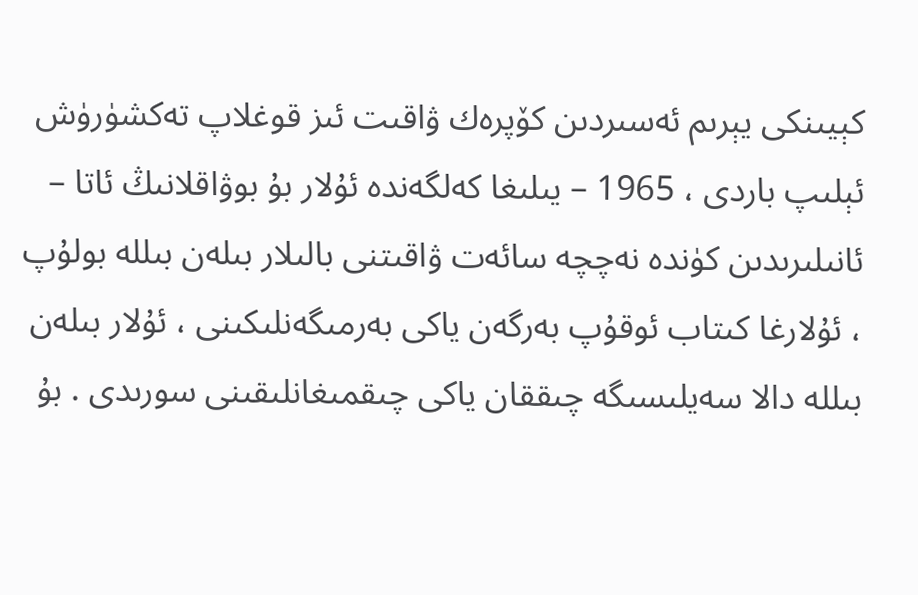كېيىنكى يېرىم ئەسىردىن كۆپرەك ۋاقىت ئىز قوغلاپ تەكشۈرۈش ئېلىپ باردى ، 1965 – يىلىغا كەلگەندە ئۇلار بۇ بوۋاقلانىڭ ئاتا – ئانىلىرىدىن كۈندە نەچچە سائەت ۋاقىتنى بالىلار بىلەن بىللە بولۇپ ، ئۇلارغا كىتاب ئوقۇپ بەرگەن ياكى بەرمىگەنلىكىنى ، ئۇلار بىلەن بىللە دالا سەيلىسىگە چىققان ياكى چىقمىغانلىقىنى سورىدى . بۇ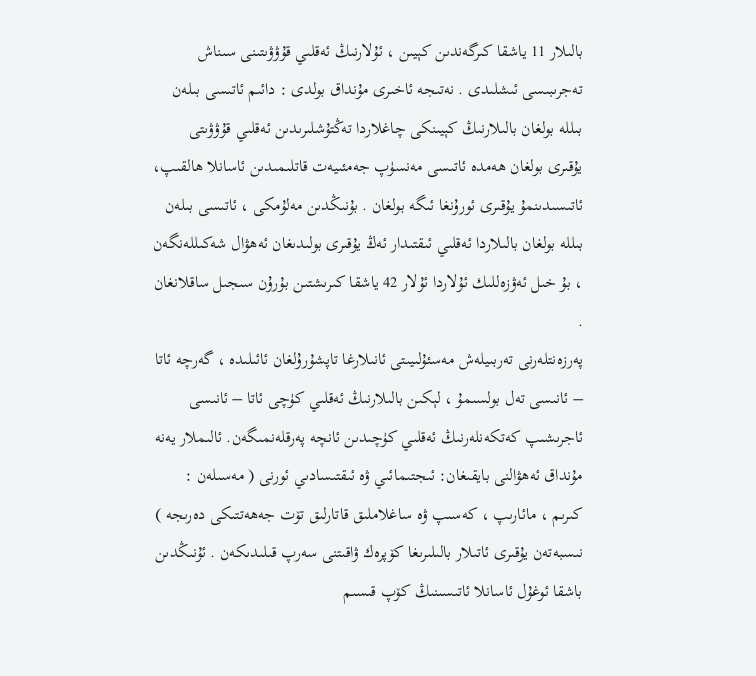بالىلار 11 ياشقا كىرگەندىن كېيىن ، ئۇلارنىڭ ئەقلىي قۇۋۋىتىنى سىناش تەجرىبىسى ئىشلىدى . نەتىجە ئاخىرى مۇنداق بولدى : دائىم ئاتىسى بىلەن بىللە بولغان بالىلارنىڭ كېيىنكى چاغلاردا تەڭتۇشلىرىدىن ئەقلىي قۇۋۋىتى يۇقىرى بولغان ھەمدە ئاتىسى مەنسۈپ جەمئىيەت قاتلىمىدىن ئاسانلا ھالقىپ، ئاتىسىدىنمۇ يۇقىرى ئورۇنغا ئىگە بولغان . بۇنىڭدىن مەلۇمكى ، ئاتىسى بىلەن بىللە بولغان بالىلاردا ئەقلىي ئىقتىدار ئەڭ يۇقىرى بولىدىغان ئەھۋال شەكىللەنگەن ، بۇ خىل ئەۋزەللىك ئۇلاردا ئۇلار 42 ياشقا كىرىشتىن بۇرۇن سىجىل ساقلانغان .
پەرزەنتلەرنى تەربىيلەش مەسئۇلىيىتى ئانىلارغا تاپشۇرۇلغان ئائىلىدە ، گەرچە ئاتا – ئانىسى تەل بولسىمۇ ، لېكىن بالىلارنىڭ ئەقلىي كۈچى ئاتا – ئانىسى ئاجرىشىپ كەتكەنلەرنىڭ ئەقلىي كۈچىدىن ئانچە پەرقلەنمىگەن. ئالىملار يەنە مۇنداق ئەھۋالنى بايقىغان: ئىجتىمائىي ۋە ئىقتىسادىي ئورنى ( مەسىلەن : كىرىم ، مائارىپ ، كەسىپ ۋە ساغلاملىق قاتارلىق تۆت جەھەتتىكى دەرىجە ) نىسبەتەن يۇقىرى ئاتىلار بالىلىرىغا كۆپرەك ۋاقىتنى سەرپ قىلىدىكەن . ئۇنىڭدىن باشقا ئوغۇل ئاسانلا ئاتىسىنىڭ كۆپ قىسىم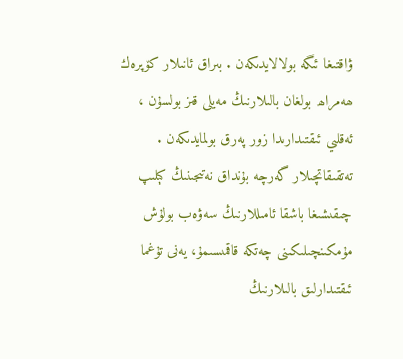ۋاقتىغا ئىگە بولالايدىكەن . بىراق ئانىلار كۆپرەك ھەمراھ بولغان بالىلارنىڭ مەيلى قىز بولسۇن ، ئەقلىي ئىقتىدارىدا زور پەرق بولمايدىكەن . تەتقىقاتچىلار گەرچە بۇنداق نەتىجىنىڭ كېلىپ چىقىشىغا باشقا ئامىللارنىڭ سەۋەب بولۇش مۇمكىنچىلىكىنى چەتكە قاقمىسىمۇ، يەنى تۇغما ئىقتىدارلىق بالىلارنىڭ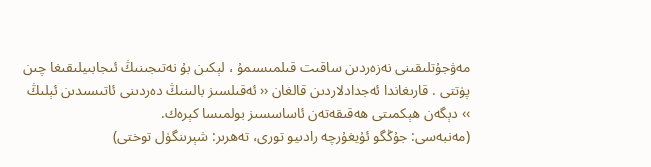مەۋجۇتلىقىنى نەزەردىن ساقىت قىلمىسىمۇ ، لېكىن بۇ نەتىجىنىڭ ئىجابىيلىقىغا چىن پۈتتى . قارىغاندا ئەجدادلاردىن قالغان ‹‹ ئەقىلسىز بالىنىڭ دەردىنى ئاتىسىدىن ئېلىڭ ›› دېگەن ھېكمىتى ھەقىقەتەن ئاساسسىز بولمىسا كېرەك.
(مەنبەسى: جۇڭگو ئۇيغۇرچە رادىيو تورى، تەھرىر: شېرىنگۈل توختى)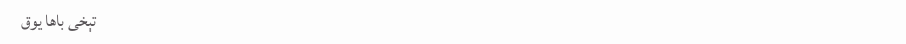تېخى باھا يوق